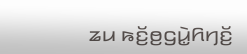ꤘꤣ ꤒꤢꤩ꤬ꤥ꤬ꤞꤣꤧ꤭ꤖꤚꤢꤩ꤬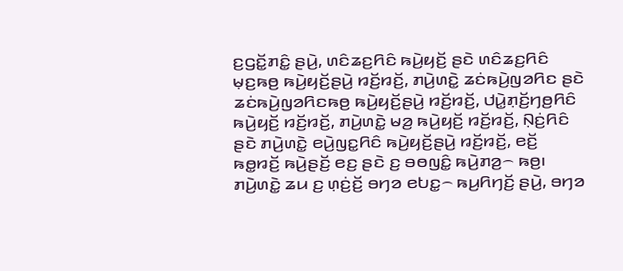ꤢ꤬ꤞꤢꤩ꤭ꤊꤢꤨ꤭ ꤔꤣꤧ꤬, ꤛꤢꤨꤘꤢ꤬ꤖꤢꤨ ꤒꤣꤧ꤬ꤟꤢꤩ꤬ ꤔꤢꤧ ꤛꤢꤨꤘꤢ꤬ꤖꤢꤨ ꤗ꤫ꤢ꤬ꤒꤥ꤬ ꤒꤣꤧ꤬ꤟꤢꤩ꤬ꤔꤣꤧ꤬ ꤙꤢꤩ꤬ꤙꤢꤩ꤬, ꤊꤣꤧ꤬ꤛꤢꤧ꤭ ꤘꤢꤦꤒꤣꤧ꤬ꤜꤤꤖꤢ ꤔꤢꤧ ꤘꤢꤦꤒꤣꤧ꤬ꤜꤤꤖꤢꤒꤥ꤬ ꤒꤣꤧ꤬ꤟꤢꤩ꤬ꤔꤣꤧ꤬ ꤙꤢꤩ꤬ꤙꤢꤩ꤬, ꤓꤣꤧ꤭ꤊ꤫ꤢꤩ꤬ꤚꤥ꤬ꤖꤢꤨ ꤒꤣꤧ꤬ꤟꤢꤩ꤬ ꤙꤢꤩ꤬ꤙꤢꤩ꤬, ꤊꤣꤧ꤬ꤛꤢꤧ꤭ ꤗꤤ꤬ ꤒꤣꤧ꤬ꤟꤢꤩ꤬ ꤙꤢꤩ꤬ꤙꤢꤩ꤬, ꤡ꤫ꤢꤦ꤬ꤖꤢꤨ ꤔꤢꤧ ꤊꤣꤧ꤬ꤛꤢꤧ꤭ ꤕꤣꤧ꤬ꤜꤢ꤭ꤖꤢꤨ ꤒꤣꤧ꤬ꤟꤢꤩ꤬ꤔꤣꤧ꤬ ꤙꤢꤩ꤬ꤙꤢꤩ꤬, ꤕꤢꤩ꤬ ꤒꤥ꤭ꤙꤢꤩ꤬ ꤒꤣꤧ꤬ꤔꤢꤩ꤬ ꤕꤢ꤬ ꤔꤢꤧ ꤢ꤬ ꤋꤥꤜꤢꤨ꤭ ꤒꤣꤧ꤬ꤊꤤ꤬꤮ ꤒꤥ꤬꤯ ꤊꤣꤧ꤬ꤛꤢꤧ꤭ ꤘꤣ ꤢ꤬ ꤛ꤫ꤢꤦ꤬ꤢꤩ꤬ ꤋꤚꤤ ꤕꤝꤢ꤭꤮ ꤒꤣ꤬ꤖꤚꤢꤩ꤬ ꤔꤣꤧ꤬, ꤋꤚꤤ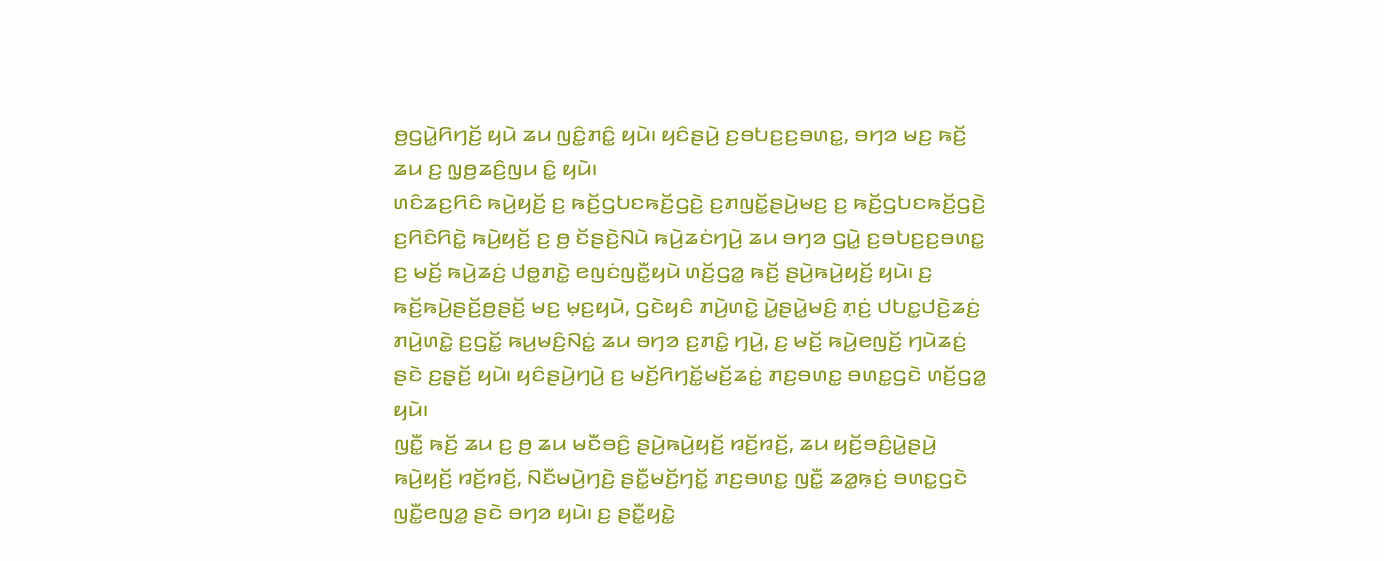ꤥ꤬ꤞꤣꤧ꤭ꤖꤚꤢꤩ꤬ ꤟꤣꤧ ꤘꤣ ꤜꤢꤨ꤭ꤊꤢꤨ꤭ ꤟꤣꤧ꤯ ꤟꤢꤨꤔꤣꤧ꤬ ꤢ꤬ꤋꤝꤢ꤬ꤢ꤬ꤋꤛꤢ꤭, ꤋꤚꤤ ꤗꤢ꤬ ꤒꤢꤩ꤬ ꤘꤣ ꤢ꤬ ꤜ꤫ꤥ꤬ꤘꤢꤨ꤬ꤜꤣ ꤢꤨ꤭ ꤟꤣꤧ꤯
ꤛꤢꤨꤘꤢ꤬ꤖꤢꤨ ꤒꤣꤧ꤬ꤟꤢꤩ꤬ ꤢ꤬ ꤒꤢꤩ꤬ꤞꤝꤢꤒꤢꤩ꤬ꤞꤢꤧ꤬ ꤢ꤬ꤊꤜꤢꤩ꤭ꤔꤣꤧ꤬ꤗꤢ꤬ ꤢ꤬ ꤒꤢꤩ꤬ꤞꤝꤢꤒꤢꤩ꤬ꤞꤢꤧ꤬ ꤢ꤬ꤖꤢꤨꤖꤢꤧ꤭ ꤒꤣꤧ꤬ꤟꤢꤩ꤬ ꤢ꤬ ꤥ꤬ ꤢꤩꤔꤢꤧ꤬ꤡꤣꤧ ꤒꤣꤧ꤬ꤘꤢꤦꤚꤣꤧ꤬ ꤘꤣ ꤋꤚꤤ ꤞꤣꤧ꤭ ꤢ꤬ꤋꤝꤢ꤬ꤢ꤬ꤋꤛꤢ꤭ ꤢ꤬ ꤗꤢꤩ꤬ ꤒꤣꤧ꤬ꤘꤢꤦ꤬ ꤓꤥ꤭ꤊꤢꤧ꤭ ꤕꤜꤢꤦꤜꤢꤪ꤭ꤟꤣꤧ ꤛꤢꤩ꤬ꤞꤤ꤭ ꤒꤢꤩ꤬ ꤔꤣꤧ꤬ꤒꤣꤧ꤬ꤟꤢꤩ꤬ ꤟꤣꤧ꤯ ꤢ꤬ ꤒꤢꤩ꤬ꤒꤣꤧ꤬ꤔꤢꤩ꤬ꤥ꤬ꤔꤢꤩ꤬ ꤗꤢ꤬ ꤗ꤫ꤢ꤬ꤟꤣꤧ, ꤞꤢꤧꤟꤢꤨ ꤊꤣꤧ꤬ꤛꤢꤧ꤭ ꤣꤧ꤭ꤔꤣꤧ꤭ꤗꤢꤨ꤬ ꤊ꤫ꤢꤦ꤬ ꤓꤝꤢ꤭ꤓꤢꤧ꤬ꤘꤢꤦ꤬ ꤊꤣꤧ꤬ꤛꤢꤧ꤭ ꤢ꤬ꤞꤢꤩ꤭ ꤒꤣ꤬ꤗꤢꤨ꤬ꤡꤢꤦ꤭ ꤘꤣ ꤋꤚꤤ ꤢ꤬ꤊꤢꤨ꤭ ꤚꤣꤧ꤬, ꤢ꤬ ꤗꤢꤩ꤬ ꤒꤣꤧ꤬ꤕꤜꤢꤩ꤬ ꤚꤣꤧꤘꤢꤦ꤬ ꤔꤢꤧ ꤢ꤬ꤔ꤫ꤢꤩ꤬ ꤟꤣꤧ꤯ ꤟꤢꤨꤔꤣꤧ꤬ꤚꤣꤧ꤬ ꤢ꤬ ꤗꤢꤩ꤬ꤖꤚꤢꤩ꤭ꤗꤢꤩ꤬ꤘꤢꤦ꤭ ꤊꤢ꤬ꤋꤛꤢ꤭ ꤋꤛꤢ꤭ꤞꤢꤧ ꤛꤢꤩ꤬ꤞꤤ꤭ ꤟꤣꤧ꤯
ꤜꤢꤪ꤭ ꤒꤢꤩ꤬ ꤘꤣ ꤢ꤬ ꤥ꤬ ꤘꤣ ꤗꤢꤪꤋꤢꤨ꤬ ꤔꤣꤧ꤬ꤒꤣꤧ꤬ꤟꤢꤩ꤬ ꤙꤢꤩ꤬ꤙꤢꤩ꤬, ꤘꤣ ꤟꤢꤩ꤬ꤋꤢꤨ꤬ꤣꤧ꤭ꤔꤣꤧ꤬ ꤒꤣꤧ꤬ꤟꤢꤩ꤬ ꤙꤢꤩ꤬ꤙꤢꤩ꤬, ꤡꤢꤪꤗꤣꤧ꤬ꤚꤢꤧ꤬ ꤔꤢꤪ꤭ꤗꤢꤩ꤬ꤚꤢꤩ꤭ ꤊꤢ꤬ꤋꤛꤢ꤭ ꤜꤢꤪ꤭ ꤘꤤ꤭ꤒ꤫ꤢꤦ꤬ ꤋꤛꤢ꤭ꤞꤢꤧ ꤜꤢꤪ꤭ꤕꤜꤤ꤭ ꤔꤢꤧ ꤋꤚꤤ ꤟꤣꤧ꤯ ꤢ꤬ ꤔꤢꤪ꤭ꤟꤢꤧ꤭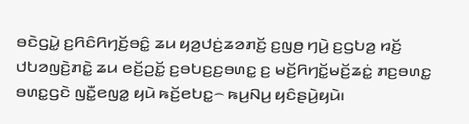ꤋꤢꤧꤞꤣꤧ꤭ ꤢ꤬ꤖꤢꤨꤖꤚꤢꤩ꤬ꤋꤢꤨ꤭ ꤘꤣ ꤟꤤ꤬ꤓꤢꤦ꤬ꤘꤤꤊꤢꤩ꤬ ꤢ꤬ꤜꤥ꤬ ꤚꤣꤧ꤬ ꤢ꤬ꤞꤝꤤ꤬ ꤙꤢꤩ꤬ ꤓꤝꤤꤜꤢꤧ꤬ꤊꤢꤧ꤭ ꤘꤣ ꤕꤢꤩ꤬ꤑꤢꤩ꤭ ꤢ꤬ꤋꤝꤢ꤬ꤢ꤬ꤋꤛꤢ꤭ ꤢ꤬ ꤗꤢꤩ꤬ꤖꤚꤢꤩ꤭ꤗꤢꤩ꤬ꤘꤢꤦ꤭ ꤊꤢ꤬ꤋꤛꤢ꤭ ꤋꤛꤢ꤭ꤞꤢꤧ ꤜꤢꤪ꤭ꤕꤜꤤ꤭ ꤟꤣꤧ ꤒꤢꤩ꤬ꤕꤝꤢ꤭꤮ ꤒꤣ꤬ꤡꤣ꤬ ꤟꤢꤨꤔꤣꤧ꤬ꤟꤣꤧ꤯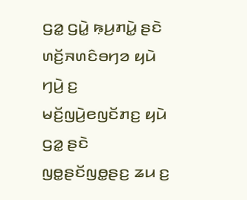ꤞꤤ꤭ ꤞꤣꤧ꤭ ꤒ꤫ꤣ꤬ꤊꤣꤧ꤭ ꤔꤢꤧ ꤛꤢꤩ꤬ꤏꤛꤢꤨꤋꤚꤤ ꤟꤣꤧ ꤚꤣꤧ꤬ ꤢ꤬ ꤗꤢꤩ꤬ꤜꤣꤧ꤬ꤕꤜꤢꤩꤊꤢ꤬ ꤟꤣꤧ ꤞꤤ꤭ ꤔꤢꤧ ꤜꤥ꤭ꤔꤢꤩꤜꤥ꤭ꤔꤢ꤬ ꤘꤣ ꤢ꤬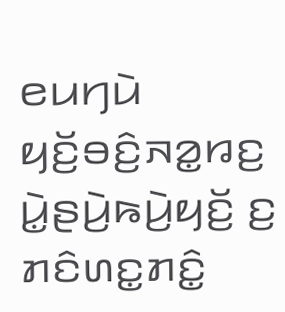ꤕꤣꤚꤣꤧ ꤟꤢꤩ꤬ꤋꤢꤨ꤬ꤏꤤ꤭ꤙꤢ꤬ ꤣꤧ꤭ꤔꤣꤧ꤬ꤒꤣꤧ꤬ꤟꤢꤩ꤬ ꤢ꤬ ꤊꤢꤨꤛꤢ꤭ꤊꤢꤨ꤭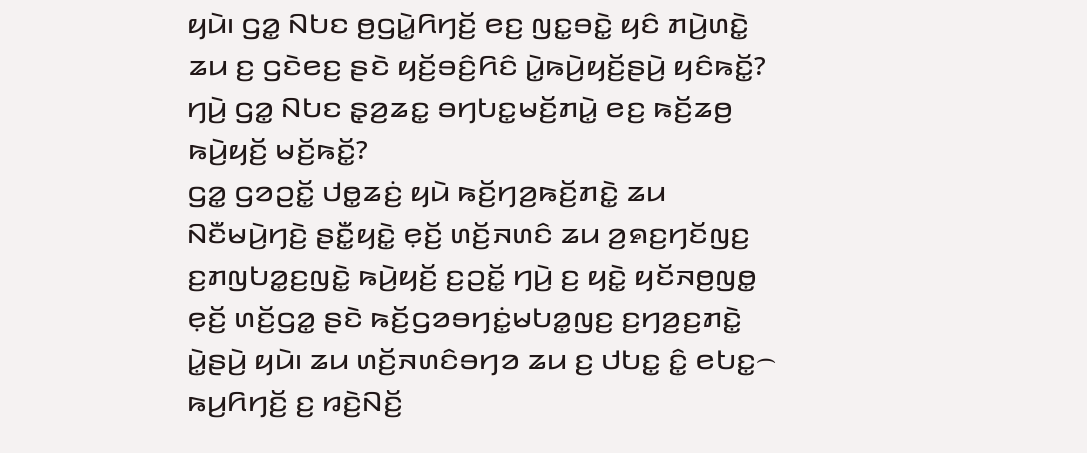ꤟꤣꤧ꤯ ꤞꤤ꤭ ꤡꤝꤢ ꤥ꤬ꤞꤣꤧ꤭ꤖꤚꤢꤩ꤬ ꤕꤢ꤬ ꤜꤢ꤭ꤋꤢꤧ꤭ ꤟꤢꤨ ꤊꤣꤧ꤬ꤛꤢꤧ꤭ ꤘꤣ ꤢ꤬ ꤞꤢꤧꤕꤢ꤬ ꤔꤢꤧ ꤟꤢꤩ꤬ꤋꤢꤨ꤬ꤖꤢꤨ ꤣꤧ꤭ꤒꤣꤧ꤬ꤟꤢꤩ꤬ꤔꤣꤧ꤬ ꤟꤢꤨꤒꤢꤩ꤭? ꤚꤣꤧ꤬ ꤞꤤ꤭ ꤡꤝꤢ ꤔ꤫ꤤ꤬ꤘꤢ꤭ ꤋꤚꤝꤢ꤭ꤗꤢꤩ꤬ꤊꤣꤧ꤭ ꤕꤢ꤬ ꤒꤢꤩ꤬ꤘꤥ꤬ ꤒꤣꤧ꤬ꤟꤢꤩ꤬ ꤗꤢꤩ꤬ꤒꤢꤩ꤭?
ꤞꤤ꤭ ꤞꤤꤑꤢꤩ꤭ ꤓꤥ꤭ꤘꤢꤦ꤬ ꤟꤣꤧ ꤒꤢꤩ꤬ꤚꤤ꤬ꤒꤢꤩ꤬ꤊꤢꤧ꤭ ꤘꤣ ꤡꤢꤪꤗꤣꤧ꤬ꤚꤢꤧ꤬ ꤔꤢꤪ꤭ꤟꤢꤧ꤭ ꤕ꤫ꤢꤩ꤬ ꤛꤢꤩ꤬ꤏꤛꤢꤨ ꤘꤣ ꤤ꤬ꤎꤢ꤬ꤚꤢꤩꤜꤢ꤬ ꤢ꤬ꤊꤜꤝꤤ꤭ꤢ꤬ꤜꤢꤧ꤭ ꤒꤣꤧ꤬ꤟꤢꤩ꤬ ꤢ꤬ꤑꤢꤩ꤭ ꤚꤣꤧ꤬ ꤢ꤬ ꤟꤢꤧ꤭ ꤟꤢꤩꤏꤥ꤬ꤜꤥ꤭ ꤕ꤫ꤢꤩ꤬ ꤛꤢꤩ꤬ꤞꤤ꤭ ꤔꤢꤧ ꤒꤢꤩ꤬ꤞꤤꤋꤚꤢꤦ꤭ꤗꤝꤤ꤭ꤜꤢ꤬ ꤢ꤬ꤚꤤ꤬ꤢ꤬ꤊꤢꤧ꤭ ꤣꤧ꤭ꤔꤣꤧ꤬ ꤟꤣꤧ꤯ ꤘꤣ ꤛꤢꤩ꤬ꤏꤛꤢꤨꤋꤚꤤ ꤘꤣ ꤢ꤬ ꤓꤝꤢ꤭ ꤢꤨ꤭ ꤕꤝꤢ꤭꤮ ꤒꤣ꤬ꤖꤚꤢꤩ꤬ ꤢ꤬ ꤙꤢꤧ꤬ꤡꤢꤩ꤬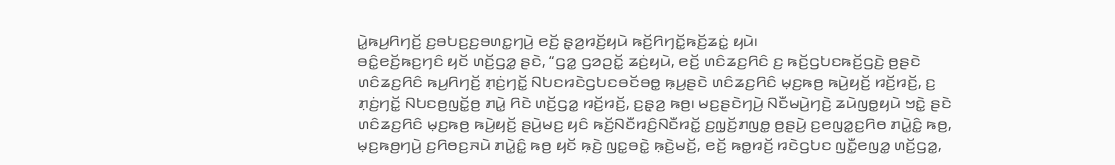ꤣꤧ꤭ꤒꤣ꤬ꤖꤚꤢꤩ꤬ ꤢ꤬ꤋꤝꤢ꤬ꤢ꤬ꤋꤛꤢ꤭ꤚꤣꤧ꤬ ꤕꤢꤩ꤬ ꤔ꤫ꤤ꤬ꤙꤢꤩ꤬ꤟꤣꤧ ꤒꤢꤩ꤬ꤖꤚꤢꤩ꤭ꤒꤢꤩ꤬ꤘꤢꤦ꤭ ꤟꤣꤧ꤯
ꤋꤢꤨ꤭ꤕꤢꤩ꤬ꤒꤢ꤬ꤚꤢꤨ ꤟꤢꤩ ꤛꤢꤩ꤬ꤞꤤ꤭ ꤔꤢꤧ, “ꤞꤤ꤭ ꤞꤤꤑꤢꤩ꤭ ꤘꤢꤦ꤬ꤟꤣꤧ, ꤕꤢꤩ꤬ ꤛꤢꤨꤘꤢ꤬ꤖꤢꤨ ꤢ꤬ ꤒꤢꤩ꤬ꤞꤝꤢꤒꤢꤩ꤬ꤞꤢꤧ꤬ ꤥ꤬ꤔꤢꤧ ꤛꤢꤨꤘꤢ꤬ꤖꤢꤨ ꤒꤣ꤬ꤖꤚꤢꤩ꤬ ꤊ꤫ꤢꤦ꤬ꤚꤢꤩ꤭ ꤡꤝꤢꤙꤢꤧꤞꤝꤢꤋꤢꤩꤋꤥ꤭ ꤒ꤫ꤣ꤬ꤔꤢꤧ ꤛꤢꤨꤘꤢ꤬ꤖꤢꤨ ꤗ꤫ꤢ꤬ꤒꤥ꤬ ꤒꤣꤧ꤬ꤟꤢꤩ꤬ ꤙꤢꤩ꤬ꤙꤢꤩ꤬, ꤢ꤬ ꤊ꤫ꤢꤦ꤬ꤚꤢꤩ꤭ ꤡꤝꤢꤥ꤬ꤜꤢꤩ꤭ꤥ꤬ ꤊꤣꤧ꤭ ꤖꤢꤧ ꤛꤢꤩ꤬ꤞꤤ꤭ ꤙꤢꤩ꤬ꤙꤢꤩ꤬, ꤢ꤬ꤔ꤫ꤤ꤬ ꤒꤥ꤬꤯ ꤗꤢ꤬ꤔꤢꤧꤚꤣꤧ꤬ ꤡꤢꤪꤗꤣꤧ꤬ꤚꤢꤧ꤬ ꤘꤣꤧꤜꤥ꤭ꤟꤣꤧ ꤠꤢꤧ꤭ ꤔꤢꤧ ꤛꤢꤨꤘꤢ꤬ꤖꤢꤨ ꤗ꤫ꤢ꤬ꤒꤥ꤬ ꤒꤣꤧ꤬ꤟꤢꤩ꤬ ꤔꤣꤧ꤬ꤗꤢ꤬ ꤟꤢꤨ ꤒꤢꤩ꤬ꤡꤢꤪꤙꤢꤨ꤬ꤡꤢꤪꤙꤢꤩ꤭ ꤢ꤬ꤜ꤫ꤢꤩ꤬ꤊꤜꤥ꤭ ꤥ꤬ꤔꤣꤧ꤬ ꤢ꤬ꤕꤜꤤ꤭ꤢ꤬ꤖꤥ ꤊꤣꤧ꤭ꤢꤨ꤭ ꤒꤥ꤬, ꤗ꤫ꤢ꤬ꤒꤥ꤬ꤚꤣꤧ꤬ ꤢ꤬ꤖꤥꤢ꤬ꤏꤣꤧ ꤊꤣꤧ꤭ꤢꤨ꤭ ꤒꤥ꤬ ꤟꤢꤩ ꤒ꤫ꤢꤧ꤬ ꤜꤢ꤭ꤋꤢꤧ꤭ ꤒ꤫ꤢꤧ꤬ꤗꤢꤩ꤬, ꤕꤢꤩ꤬ ꤒꤥ꤭ꤙꤢꤩ꤬ ꤙꤢꤧꤞꤝꤢ ꤜꤢꤪ꤭ꤕꤜꤤ꤭ ꤛꤢꤩ꤬ꤞꤤ꤭,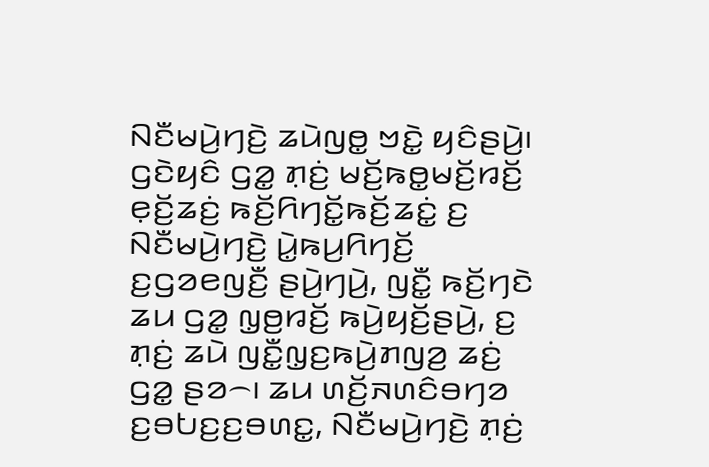ꤡꤢꤪꤗꤣꤧ꤬ꤚꤢꤧ꤬ ꤘꤣꤧꤜꤥ꤭ ꤠꤢꤧ꤭ ꤟꤢꤨꤔꤣꤧ꤬꤯
ꤞꤢꤧꤟꤢꤨ ꤞꤤ꤭ ꤊ꤫ꤢꤦ꤬ ꤗꤢꤩ꤬ꤒꤥ꤭ꤗꤢꤩ꤬ꤙꤢꤩ꤬ ꤕ꤫ꤢꤩ꤬ꤘꤢꤦ꤬ ꤒꤢꤩ꤬ꤖꤚꤢꤩ꤭ꤒꤢꤩ꤬ꤘꤢꤦ꤭ ꤢ꤬ ꤡꤢꤪꤗꤣꤧ꤬ꤚꤢꤧ꤬ ꤣꤧ꤭ꤒꤣ꤬ꤖꤚꤢꤩ꤬ ꤢ꤬ꤞꤤꤕꤜꤢꤪ꤬ ꤔꤣꤧ꤬ꤚꤣꤧ꤬, ꤜꤢꤪ꤭ ꤒꤢꤩ꤬ꤚꤢꤧ ꤘꤣ ꤞꤤ꤭ ꤜ꤫ꤥ꤬ꤙꤢꤩ꤬ ꤒꤣꤧ꤬ꤟꤢꤩ꤬ꤔꤣꤧ꤬, ꤢ꤬ ꤊ꤫ꤢꤦ꤬ ꤘꤣꤧ ꤜꤢꤪ꤭ꤜ꤫ꤢ꤬ꤒꤣꤧ꤬ꤊꤜꤤ꤬ ꤘꤢꤦ꤬ ꤞꤤ꤭ ꤔꤤ꤮꤯ ꤘꤣ ꤛꤢꤩ꤬ꤏꤛꤢꤨꤋꤚꤤ ꤢ꤬ꤋꤝꤢ꤬ꤢ꤬ꤋꤛꤢ꤭, ꤡꤢꤪꤗꤣꤧ꤬ꤚꤢꤧ꤬ ꤊ꤫ꤢꤦ꤬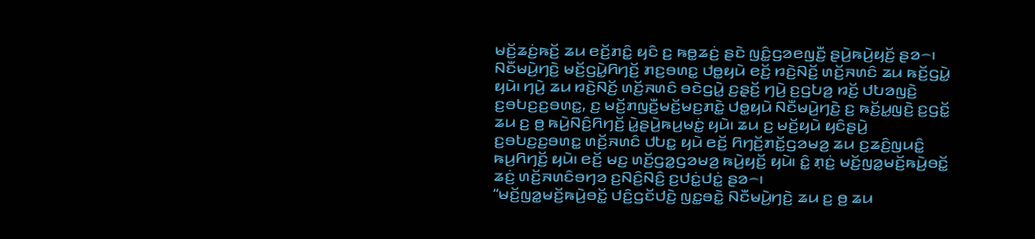ꤗꤢꤩ꤬ꤘꤢꤦ꤬ꤒꤢꤩ꤬ ꤘꤣ ꤕꤢꤩ꤬ꤊꤢꤨ꤭ ꤟꤢꤨ ꤢ꤬ ꤒꤥ꤭ꤘꤢꤦ꤬ ꤔꤢꤧ ꤜꤢꤨ꤭ꤞꤤꤕꤜꤢꤪ꤬ ꤔꤣꤧ꤬ꤒꤣꤧ꤬ꤟꤢꤩ꤬ ꤔꤤ꤮꤯ ꤡꤢꤪꤗꤣꤧ꤬ꤚꤢꤧ꤬ ꤗꤢꤩ꤬ꤞꤣꤧ꤭ꤖꤚꤢꤩ꤬ ꤊꤢ꤬ꤋꤛꤢ꤭ ꤓꤥ꤭ꤟꤣꤧ ꤕꤢꤩ꤬ ꤙꤢꤧ꤬ꤡꤢꤩ꤬ ꤛꤢꤩ꤬ꤏꤛꤢꤨ ꤘꤣ ꤒꤢꤩ꤬ꤞꤣꤧ꤭ ꤟꤣꤧ꤯ ꤚꤣꤧ꤬ ꤘꤣ ꤙꤢꤧ꤬ꤡꤢꤩ꤬ ꤛꤢꤩ꤬ꤏꤛꤢꤨ ꤋꤢꤧꤞꤣꤧ꤭ ꤢ꤬ꤔ꤫ꤢꤩ꤬ ꤚꤣꤧ꤬ ꤢ꤬ꤞꤝꤤ꤬ ꤙꤢꤩ꤬ ꤓꤝꤤꤜꤢꤧ꤬ ꤢ꤬ꤋꤝꤢ꤬ꤢ꤬ꤋꤛꤢ꤭, ꤢ꤬ ꤗꤢꤩ꤬ꤊꤜꤢꤪ꤬ꤗꤢꤩ꤬ꤗꤢ꤬ꤊꤢꤧ꤭ ꤓꤥ꤭ꤟꤣꤧ ꤡꤢꤪꤗꤣꤧ꤬ꤚꤢꤧ꤬ ꤢ꤬ ꤒꤢꤩ꤬ꤣ꤭ꤜꤢꤧ꤬ ꤢ꤬ꤞꤢꤩ꤭ ꤘꤣ ꤢ꤬ ꤥ꤬ ꤒꤣꤧ꤬ꤡꤢꤨ꤬ꤖꤚꤢꤩ꤬ ꤣꤧ꤭ꤔꤣꤧ꤬ꤒꤣ꤬ꤗꤢꤦ꤭ ꤟꤣꤧ꤯ ꤘꤣ ꤢ꤬ ꤗꤢꤩ꤬ꤟꤣꤧ ꤟꤢꤨꤔꤣꤧ꤬ ꤢ꤬ꤋꤝꤢ꤬ꤢ꤬ꤋꤛꤢ꤭ ꤛꤢꤩ꤬ꤏꤛꤢꤨ ꤓꤝꤢ꤭ ꤟꤣꤧ ꤕꤢꤩ꤬ ꤖꤚꤢꤩ꤬ꤊꤢꤩ꤭ꤞꤤꤗꤤ꤬ ꤘꤣ ꤢ꤬ꤘꤢꤨ꤬ꤜꤣꤢꤨ꤭ ꤒꤣ꤬ꤖꤚꤢꤩ꤬ ꤟꤣꤧ꤯ ꤕꤢꤩ꤬ ꤗꤢ꤬ ꤛꤢꤩ꤬ꤞꤤ꤭ꤞꤤꤗꤤ꤬ ꤒꤣꤧ꤬ꤟꤢꤩ꤬ ꤟꤣꤧ꤯ ꤢꤨ꤭ ꤊ꤫ꤢꤦ꤬ ꤗꤢꤩ꤬ꤜꤤ꤭ꤗꤢꤩ꤬ꤒꤣꤧ꤬ꤋꤢꤩ꤭ ꤘꤢꤦ꤬ ꤛꤢꤩ꤬ꤏꤛꤢꤨꤋꤚꤤ ꤢ꤬ꤡꤢꤨ꤬ꤡꤢꤨ꤬ ꤢ꤬ꤓꤢꤦ꤭ꤓꤢꤦ꤭ ꤔꤤ꤮꤯
“ꤗꤢꤩ꤬ꤜꤤ꤭ꤗꤢꤩ꤬ꤒꤣꤧ꤬ꤋꤢꤩ꤭ ꤓꤢꤨ꤬ꤞꤢꤩꤓꤢꤧ꤬ ꤜꤢ꤭ꤋꤢꤧ꤭ ꤡꤢꤪꤗꤣꤧ꤬ꤚꤢꤧ꤬ ꤘꤣ ꤢ꤬ ꤥ꤬ ꤘꤣ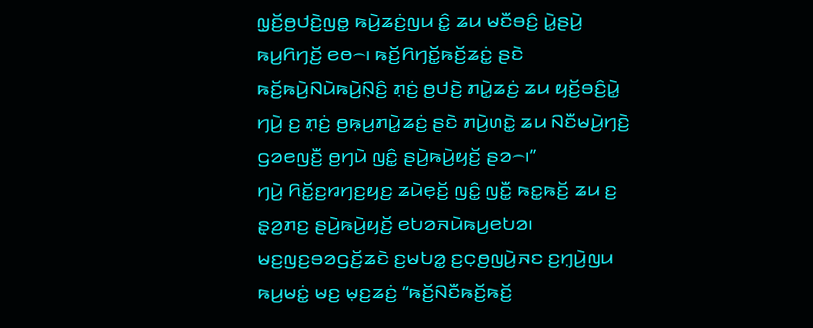ꤜ꤫ꤢꤩ꤬ꤥ꤬ꤓꤢꤧ꤬ꤜꤥ꤭ ꤒꤣꤧ꤬ꤘꤢꤦ꤬ꤜꤣ ꤢꤨ꤭ ꤘꤣ ꤗꤢꤪꤋꤢꤨ꤬ ꤣꤧ꤭ꤔꤣꤧ꤬ ꤒꤣ꤬ꤖꤚꤢꤩ꤬ ꤕꤥ꤮꤯ ꤒꤢꤩ꤬ꤖꤚꤢꤩ꤭ꤒꤢꤩ꤬ꤘꤢꤦ꤭ ꤔꤢꤧ ꤒꤢꤩ꤬ꤒꤣꤧ꤬ꤡꤣꤧꤒꤣꤧ꤬ꤡ꤫ꤢꤨ꤬ ꤊ꤫ꤢꤦ꤬ ꤥ꤬ꤓꤢꤧ꤬ ꤊꤣꤧ꤭ꤘꤢꤦ꤬ ꤘꤣ ꤟꤢꤩ꤬ꤋꤢꤨ꤬ꤣꤧ꤭ ꤚꤣꤧ꤬ ꤢ꤬ ꤊ꤫ꤢꤦ꤬ ꤥ꤬ꤒ꤫ꤣ꤬ꤊꤣꤧ꤭ꤘꤢꤦ꤬ ꤔꤢꤧ ꤊꤣꤧ꤬ꤛꤢꤧ꤭ ꤘꤣ ꤡꤢꤪꤗꤣꤧ꤬ꤚꤢꤧ꤬ ꤞꤤꤕꤜꤢꤪ꤬ ꤥ꤬ꤚꤣꤧ ꤜꤢꤨ꤭ ꤔꤣꤧ꤬ꤒꤣꤧ꤬ꤟꤢꤩ꤬ ꤔꤤ꤮꤯”
ꤚꤣꤧ꤬ ꤖꤢꤩ꤭ꤢ꤬ꤙꤚꤢ꤬ꤟꤢ꤬ ꤘꤣꤧꤕ꤫ꤢꤩ꤬ ꤜꤢꤨ꤭ ꤜꤢꤪ꤭ ꤒꤢ꤭ꤒꤢꤩ꤬ ꤘꤣ ꤢ꤬ ꤔ꤫ꤤ꤬ꤊꤢ꤬ ꤔꤣꤧ꤬ꤒꤣꤧ꤬ꤟꤢꤩ꤬ ꤕꤝꤤꤏꤣꤧꤒꤣ꤬ꤕꤝꤤ꤯ ꤗꤢ꤬ꤜꤢ꤬ꤋꤤꤞꤢꤩ꤬ꤘꤢꤧ ꤢ꤬ꤗꤝꤤ꤭ ꤢ꤬ꤍ꤫ꤥ꤬ꤜꤣꤧ꤬ꤏꤢ ꤢ꤬ꤚ꤫ꤣꤧ꤬ꤜꤣ ꤒꤣ꤬ꤗꤢꤦ꤭ ꤗꤢ꤬ ꤗ꤫ꤢ꤬ꤘꤢꤦ꤬ “ꤒꤢꤩ꤬ꤡꤢꤪꤒꤢꤩ꤬ꤒꤢꤩ꤬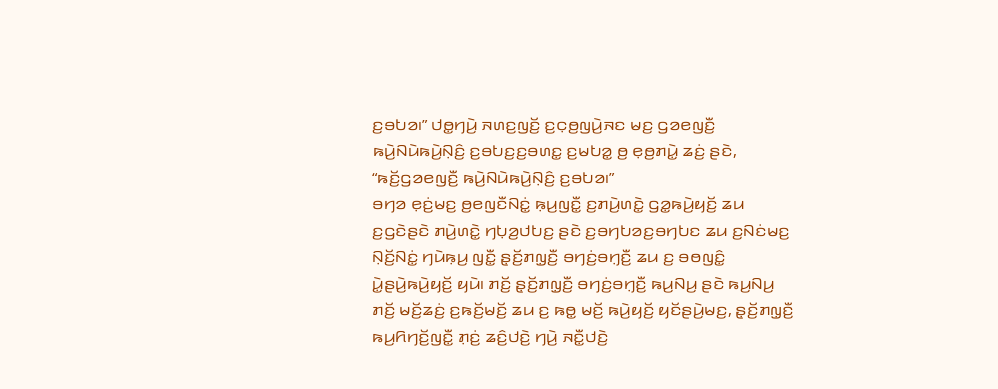ꤢ꤬ꤋꤝꤤ꤯” ꤓꤥ꤭ꤚꤣꤧ꤬ ꤏꤛꤢ꤬ꤜꤢꤩ꤬ ꤢ꤬ꤍ꤫ꤥ꤬ꤜꤣꤧ꤬ꤏꤢ ꤗꤢ꤬ ꤞꤤꤕꤜꤢꤪ꤬ ꤒꤣꤧ꤬ꤡꤣꤧꤒꤣꤧ꤬ꤡ꤫ꤢꤨ꤬ ꤢ꤬ꤋꤝꤢ꤬ꤢ꤬ꤋꤛꤢ꤭ ꤢ꤬ꤗꤝꤤ꤭ ꤥ꤬ ꤕ꤫ꤥ꤬ꤊꤣꤧ꤭ ꤘꤢꤦ꤬ ꤔꤢꤧ, “ꤒꤢꤩ꤬ꤞꤤꤕꤜꤢꤪ꤬ ꤒꤣꤧ꤬ꤡꤣꤧꤒꤣꤧ꤬ꤡ꤫ꤢꤨ꤬ ꤢ꤬ꤋꤝꤤ꤯”
ꤋꤚꤤ ꤕ꤫ꤢꤦ꤬ꤗꤢ꤬ ꤥ꤬ꤕꤜꤢꤪꤡꤢꤦ꤭ ꤒ꤫ꤣ꤬ꤜꤢꤪ꤭ ꤢ꤬ꤊꤣꤧ꤬ꤛꤢꤧ꤭ ꤞꤤ꤭ꤒꤣꤧ꤬ꤟꤢꤩ꤬ ꤘꤣ ꤢ꤬ꤞꤢꤧꤔꤢꤧ ꤊꤣꤧ꤬ꤛꤢꤧ꤭ ꤚꤝ꤫ꤤ꤬ꤓꤝꤢ꤬ ꤔꤢꤧ ꤢ꤬ꤋꤚꤝꤤꤢ꤬ꤋꤚꤝꤢ ꤘꤣ ꤢ꤬ꤡꤢꤦꤗꤢ꤬ ꤡ꤫ꤢꤩ꤬ꤡꤢꤦ꤭ ꤚꤣꤧꤒ꤫ꤣ꤬ ꤜꤢꤪ꤭ ꤔ꤫ꤢꤩ꤬ꤊꤜ꤫ꤢꤪ꤬ ꤋꤚꤢꤦ꤬ꤋꤚ꤫ꤢꤪ꤬ ꤘꤣ ꤢ꤬ ꤋꤥꤜꤢꤨ꤭ ꤣꤧ꤭ꤔꤣꤧ꤬ꤒꤣꤧ꤬ꤟꤢꤩ꤬ ꤟꤣꤧ꤯ ꤊꤢꤩ꤬ ꤔ꤫ꤢꤩ꤬ꤊꤜ꤫ꤢꤪ꤬ ꤋꤚꤢꤦ꤬ꤋꤚ꤫ꤢꤪ꤬ ꤒꤣ꤬ꤡꤣ꤬ ꤔꤢꤧ ꤒꤣ꤬ꤡꤣ꤬ ꤊꤢꤩ꤬ ꤗꤢꤩ꤬ꤘꤢꤦ꤬ ꤢ꤬ꤒꤢꤩ꤬ꤗꤢꤩ꤬ ꤘꤣ ꤢ꤬ ꤒꤥ꤭ ꤗꤢꤩ꤬ ꤒꤣꤧ꤬ꤟꤢꤩ꤬ ꤟꤢꤩꤔꤣꤧ꤬ꤗꤢ꤬, ꤔ꤫ꤢꤩ꤬ꤊꤜ꤫ꤢꤪ꤬ ꤒꤣ꤬ꤖꤚꤢꤩ꤬ꤜꤢꤪ꤭ ꤊ꤫ꤢꤦ꤬ ꤘꤢꤨ꤬ꤓꤢꤧ꤬ ꤚꤣꤧ꤬ ꤏꤢꤪ꤭ꤓꤢꤧ꤬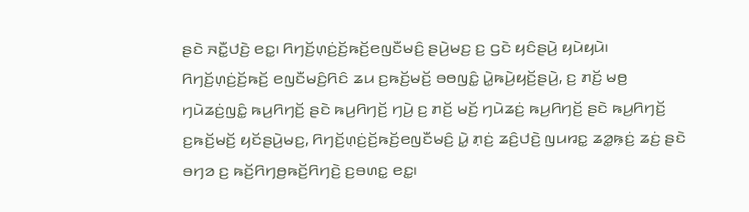ꤔꤢꤧ ꤏꤢꤪ꤭ꤓꤢꤧ꤬ ꤕꤢ꤭꤯ ꤖꤚꤢꤩ꤬ꤛ꤫ꤢꤦ꤬ꤢꤩ꤬ꤒꤢꤩ꤬ꤕꤜꤢꤪꤗꤢꤨ꤬ ꤔꤣꤧ꤬ꤗꤢ꤬ ꤢ꤬ ꤞꤢꤧ ꤟꤢꤨꤔꤣꤧ꤬ ꤟꤣꤧꤟꤣꤧ꤯ ꤖꤚꤢꤩ꤬ꤛ꤫ꤢꤦ꤬ꤢꤩ꤬ꤒꤢꤩ꤬ ꤕꤜꤢꤪꤗꤢꤨ꤬ꤖꤢꤨ ꤘꤣ ꤢ꤬ꤒꤢꤩ꤬ꤗꤢꤩ꤬ ꤋꤥꤜꤢꤨ꤭ ꤣꤧ꤭ꤒꤣꤧ꤬ꤟꤢꤩ꤬ꤔꤣꤧ꤬, ꤢ꤬ ꤊꤢꤩ꤬ ꤗꤥ꤬ ꤚꤣꤧꤘꤢꤦ꤬ꤜꤢꤨ꤭ ꤒꤣ꤬ꤖꤚꤢꤩ꤬ ꤔꤢꤧ ꤒꤣ꤬ꤖꤚꤢꤩ꤬ ꤚꤣꤧ꤬ ꤢ꤬ ꤊꤢꤩ꤬ ꤗꤢꤩ꤬ ꤚꤣꤧꤘꤢꤦ꤬ ꤒꤣ꤬ꤖꤚꤢꤩ꤬ ꤔꤢꤧ ꤒꤣ꤬ꤖꤚꤢꤩ꤬ ꤢ꤬ꤒꤢꤩ꤬ꤗꤢꤩ꤬ ꤟꤢꤩꤔꤣꤧ꤬ꤗꤢ꤬, ꤖꤚꤢꤩ꤬ꤛ꤫ꤢꤦ꤬ꤢꤩ꤬ꤒꤢꤩ꤬ꤕꤜꤢꤪꤗꤢꤨ꤬ ꤣꤧ꤭ ꤊ꤫ꤢꤦ꤬ ꤘꤢꤨ꤬ꤓꤢꤧ꤬ ꤜꤣꤙꤢ꤭ ꤘꤤ꤭ꤒ꤫ꤢꤦ꤬ ꤘꤢꤦ꤬ ꤔꤢꤧ ꤋꤚꤤ ꤢ꤬ ꤒꤢꤩ꤬ꤖꤚꤥ꤬ꤒꤢꤩ꤬ꤖꤚꤢꤧ꤬ ꤢ꤬ꤋꤛꤢ꤭ ꤕꤢ꤭꤯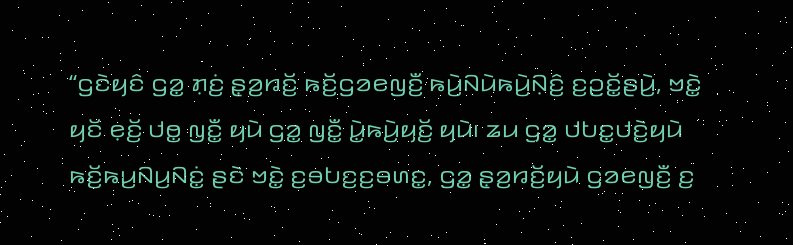“ꤞꤢꤧꤟꤢꤨ ꤞꤤ꤭ ꤊ꤫ꤢꤦ꤬ ꤔ꤫ꤤ꤬ꤙꤢꤩ꤬ ꤒꤢꤩ꤬ꤞꤤꤕꤜꤢꤪ꤬ ꤒꤣꤧ꤬ꤡꤣꤧꤒꤣꤧ꤬ꤡ꤫ꤢꤨ꤬ ꤢ꤬ꤑꤢꤩ꤭ꤔꤣꤧ꤬, ꤠꤢꤧ꤭ ꤟꤢꤩ ꤕ꤫ꤢꤩ꤬ ꤓꤥ꤭ ꤜꤢꤪ꤭ ꤟꤣꤧ ꤞꤤ꤭ ꤜꤢꤪ꤭ ꤣꤧ꤭ꤒꤣꤧ꤬ꤟꤢꤩ꤬ ꤟꤣꤧ꤯ ꤘꤣ ꤞꤤ꤭ ꤓꤝꤢ꤭ꤓꤢꤧ꤬ꤟꤣꤧ ꤒꤢꤩ꤬ꤒꤣ꤬ꤡꤣ꤬ꤡꤢꤦ꤭ ꤔꤢꤧ ꤠꤢꤧ꤭ ꤢ꤬ꤋꤝꤢ꤬ꤢ꤬ꤋꤛꤢ꤭, ꤞꤤ꤭ ꤔ꤫ꤤ꤬ꤙꤢꤩ꤬ꤟꤣꤧ ꤞꤤꤕꤜꤢꤪ꤬ ꤢ꤬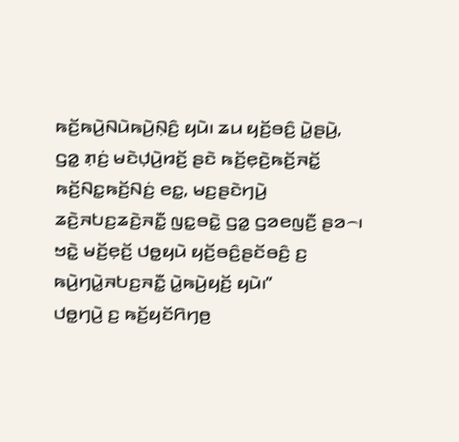ꤒꤢꤩ꤬ꤒꤣꤧ꤬ꤡꤣꤧꤒꤣꤧ꤬ꤡ꤫ꤢꤨ꤬ ꤟꤣꤧ꤯ ꤘꤣ ꤟꤢꤩ꤬ꤋꤢꤨ꤬ ꤣꤧ꤭ꤔꤣꤧ꤬, ꤞꤤ꤭ ꤊ꤫ꤢꤦ꤬ ꤗꤢꤧꤓ꤫ꤣꤧ꤬ꤙꤢꤩ꤬ ꤔꤢꤧ ꤒꤢꤩ꤬ꤕ꤫ꤢꤧ꤬ꤒꤢꤩ꤬ꤏꤢꤩ꤭ ꤒꤢꤩ꤬ꤡꤢ꤭ꤒꤢꤩ꤬ꤡꤢꤦ꤬ ꤕꤢ꤭, ꤗꤢ꤬ꤔꤢꤧꤚꤣꤧ꤬ ꤘꤢꤧ꤬ꤏꤝꤢ꤬ꤘꤢꤧ꤬ꤏꤢꤪ꤭ ꤜꤢ꤭ꤋꤢꤧ꤭ ꤞꤤ꤭ ꤞꤤꤕꤜꤢꤪ꤬ ꤔꤤ꤮꤯ ꤠꤢꤧ꤭ ꤗꤢꤩ꤬ꤕ꤫ꤢꤩ꤬ ꤓꤥ꤭ꤟꤣꤧ ꤟꤢꤩ꤬ꤋꤢꤨ꤬ꤔꤢꤩꤋꤢꤨ꤬ ꤢ꤬ ꤒꤣꤧ꤬ꤚꤣꤧ꤭ꤏꤝꤢ꤬ꤏꤢꤪ꤭ ꤣꤧ꤭ꤒꤣꤧ꤬ꤟꤢꤩ꤬ ꤟꤣꤧ꤯”
ꤓꤥ꤭ꤚꤣꤧ꤬ ꤢ꤬ ꤒꤢꤩ꤬ꤟꤢꤩꤖꤚꤥ꤬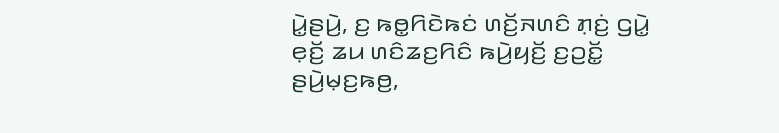ꤣꤧ꤭ꤔꤣꤧ꤬, ꤢ꤬ ꤒꤥ꤭ꤖꤢꤧꤒꤢꤦ ꤛꤢꤩ꤬ꤏꤛꤢꤨ ꤊ꤫ꤢꤦ꤬ ꤞꤣꤧ꤭ ꤕ꤫ꤢꤩ꤬ ꤘꤣ ꤛꤢꤨꤘꤢ꤬ꤖꤢꤨ ꤒꤣꤧ꤬ꤟꤢꤩ꤬ ꤢ꤬ꤑꤢꤩ꤭ ꤔꤣꤧ꤬ꤗ꤫ꤢ꤬ꤒꤥ꤬,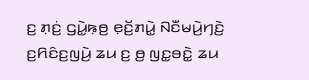ꤢ꤬ ꤊ꤫ꤢꤦ꤬ ꤞꤣꤧ꤭ꤒ꤫ꤥ꤬ ꤕ꤫ꤢꤩ꤬ꤊꤣꤧ꤭ ꤡꤢꤪꤗꤣꤧ꤬ꤚꤢꤧ꤬ ꤢ꤬ꤖꤢꤨꤢ꤬ꤜꤣꤧ꤬ ꤘꤣ ꤢ꤬ ꤥ꤬ ꤜꤢ꤭ꤋꤢꤧ꤭ ꤘꤣ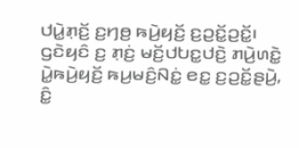ꤓꤣꤧ꤭ꤊ꤫ꤢꤩ꤬ ꤢ꤬ꤚꤥ꤬ ꤒꤣꤧ꤬ꤟꤢꤩ꤬ ꤢ꤬ꤑꤢꤩ꤭ꤑꤢꤩ꤭꤯ ꤞꤢꤧꤟꤢꤨ ꤢ꤬ ꤊ꤫ꤢꤦ꤬ ꤗꤢꤩ꤬ꤓꤝꤢ꤭ꤓꤢꤧ꤬ ꤊꤣꤧ꤬ꤛꤢꤧ꤭ ꤣꤧ꤭ꤒꤣꤧ꤬ꤟꤢꤩ꤬ ꤒꤣ꤬ꤗꤢꤨ꤬ꤡꤢꤦ꤭ ꤕꤢ꤭ ꤢ꤬ꤑꤢꤩ꤭ꤔꤣꤧ꤬, ꤢꤨ꤭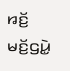ꤙꤢꤩ꤬ ꤗꤢꤩ꤬ꤞꤣꤧ꤭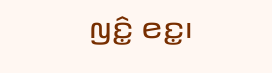ꤜꤢꤨ꤭ ꤕꤢ꤭꤯